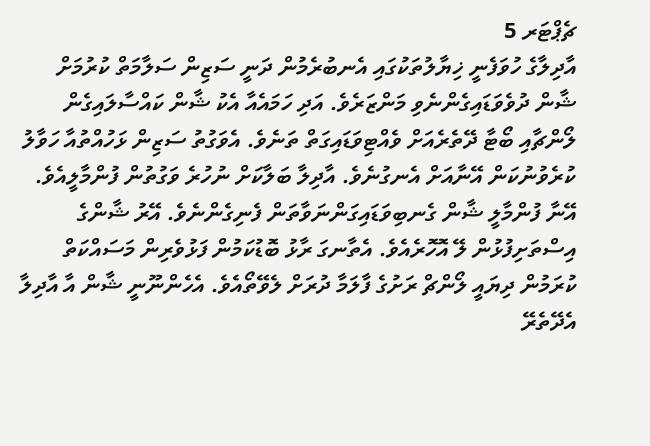ޗެޕްޓަރ 5
އާދިލާގެ ހުވަފެނީ ޚިޔާލުތަކުގައި އެނބުރެމުން ދަނީ ސަޒިން ސަލާމަތް ކުރުމަށް ޝާން ދުވެވަޑައިގެންނެވި މަންޒަރެވެ. އަދި ހަމައެއާ އެކު ޝާން ކައްސާލައިގެން ލޯންޗާއި ބޯޓާ ދޭތެރެއަށް ވެއްޓިވަޑައިގަތް ތަނެވެ. އެވަގުތު ސަޒިން ޅަހުއްތުއާ ހަވާލު ކުރެވުނުކަން އޭނާއަށް އެނގުނެވެ. އާދިލާ ބަލާކަށް ނުހުރެ ވަގުތުން ފުންމާލީއެވެ. އޭނާ ފުންމާލީ ޝާން ގެނބިވަޑައިގަންނަވާތަން ފެނިގެންނެވެ. އޭރު ޝާންގެ އިސްތަށިފުޅުން ލޭ އޮހޮރެއެވެ. އެތާނގަ ރާޅު ބޮޑުކަމުން ފަޅުވެރިން މަސައްކަތް ކުރަމުން ދިޔައީ ލޯންޗް ރަށުގެ ފާލަމާ ދުރަށް ލެވޭތޯއެވެ. އެހެންނޫނީ ޝާން އާ އާދިލާ އެދޭތެރޭ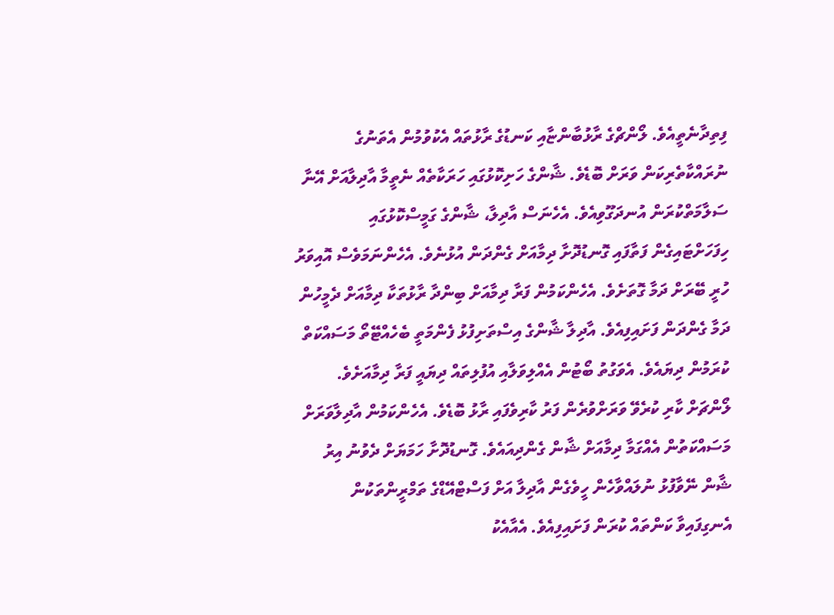ފިތިދާނެތީއެވެ. ލޯންޗްގެ ރާޅުބާންޏާއި ކަނޑުގެ ރާޅުތައް އެކުވުމުން އެތަނުގެ ނުރައްކާތެރިކަން ވަރަށް ބޮޑެވެ. ޝާންގެ ހަށިކޮޅުގައި ހަރަކާތެއް ނެތީމާ އާދިލާއަށް އޭނާ ސަލާމަތްކުރަން އުނދަގޫވިއެވެ. އެހެނަސް އާދިލާ، ޝާންގެ ގަމީސްކޮޅުގައި ހިފަހަށްޓައިގެން ފަތާފައި ގޮނޑުދޮށާ ދިމާއަށް ގެންދަން އުޅުނެވެ. އެހެންނަމަވެސް އޮއިވަރު ހުރީ ބޭރަށް ދަމާ ގޮތަށެވެ. އެހެންކަމުން ފަރާ ދިމާއަށް ބިންދާ ރާޅުތަކާ ދިމާއަށް ދެމީހުން ދަމާ ގެންދަން ފަށައިފިއެވެ. އާދިލާ ޝާންގެ އިސްތަށިފުޅު ފެންމަތީ ބެހެއްޓޭތޯ މަސައްކަތް ކުރަމުން ދިޔައެވެ. އެވަގުތު ބޯޓުން އެއްލިވަލާއި އުފުލިތައް ދިޔައީ ފަރާ ދިމާއަށެވެ. ލޯންޗަށް ކާރި ކުރެވޭ ވަރަށްވުރެން ފަރު ކާރިވެފައި ރާޅު ބޮޑެވެ. އެހެންކަމުން އާދިލާވަރަށް މަސައްކަތުން އެއްގަމާ ދިމާއަށް ޝާން ގެންދިއައެވެ. ގޮނޑުދޮށާ ހަމަޔަށް ދެވުނު އިރު ޝާން ނޭވާފުޅު ނުލައްވާހެން ހީވެގެން އާދިލާ އަށް ފަސްޓްއޭޑްގެ ތަމްރީންތަކުން އެނގިފައިވާ ކަންތައް ކުރަން ފަށައިފިއެވެ. އެއާއެކު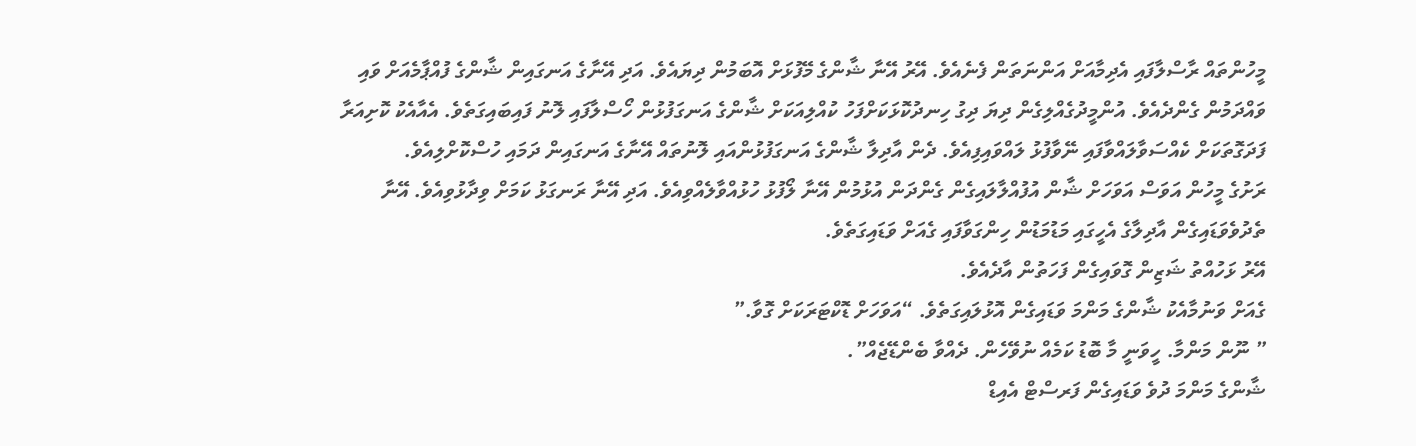މީހުންތައް ރާސްލާފައި އެދިމާއަށް އަންނަތަން ފެނެއެވެ. އޭރު އޭނާ ޝާންގެ މޭފުޅަށް އޮބަމުން ދިޔައެވެ. އަދި އޭނާގެ އަނގައިން ޝާންގެ ފުއްޕާމެއަށް ވައި ވައްދަމުން ގެންދެއެވެ. އުންމީދުގެއްލިގެން ދިޔަ ދިގު ހިނދުކޮޅަކަށްފަހު ކުއްލިއަކަށް ޝާންގެ އަނގަފުޅުން ހޯސްލާފައި ލޮނު ފައިބައިގަތެވެ. އެއާއެކު ކޮށިއަރާ ފަދަގޮތަކަށް ކެއްސަވާލައްވާފައި ނޭވާފުޅު ލައްވައިފިއެވެ. ދެން އާދިލާ ޝާންގެ އަނގަފުޅުންއައި ލޮނުތައް އޭނާގެ އަނގައިން ދަމައި ހުސްކޮށްލިއެވެ.
ރަށުގެ މީހުން އަވަސް އަވަހަށް ޝާން އުފުއްލާލައިގެން ގެންދަން އުޅުމުން އޭނާ ލޯފުޅު ހުޅުއްވާލެއްވިއެވެ. އަދި އޭނާ ރަނގަޅު ކަމަށް ވިދާޅުވިއެވެ. އޭނާ ތެދުވެވަޑައިގެން އާދިލާގެ އެހީގައި މަޑުމަޑުން ހިންގަވާފައި ގެއަށް ވަޑައިގަތެވެ.
އޭރު ޅަހުއްތު ޝަޒިން ގޮވައިގެން ފަހަތުން އާދެއެވެ.
ގެއަށް ވަނުމާއެކު ޝާންގެ މަންމަ ވަޑައިގެން އޮޅުލައިގަތެވެ. “އަވަހަށް ޑޮކްޓަރަކަށް ގޮވާ.”
” ނޫން މަންމާ. ހީވަނީ މާ ބޮޑު ކަމެއް ނުވޭހެން. ދެއްވާ ބެންޑޭޖެއް”.
ޝާންގެ މަންމަ ދުވެ ވަޑައިގެން ފަރސްޓް އެއިޑް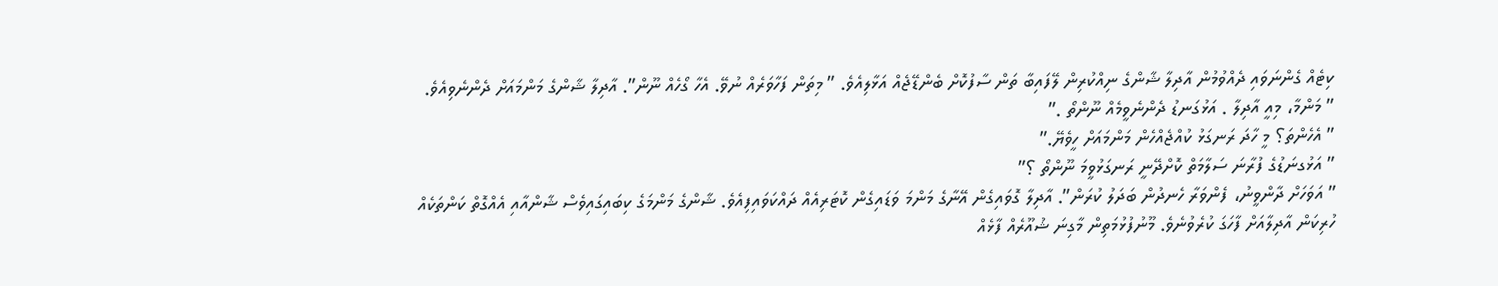ކިޓެއް ގެންނަވައި ދެއްވުމުން އާދިލާ ޝާންގެ ނިއްކުރިން ލޭފައިބާ ތަން ސާފުކޮށް ބެންޑޭޖެއް އަޅާލިއެވެ. ” މިތަން ފަހާވަރެއް ނުވޭ. އެހާ ގޯހެއް ނޫން”. އާދިލާ ޝާންގެ މަންމައަށް ދެންނެވިއެވެ.
” މަންމާ، މިއީ އާދިލާ . އަޅުގަނޑު ދެންނެވީމެއް ނޫންތޯ .”
” އެހެންތަ؟ މީ ހާދަ ރަނގަޅު ކުއްޖެއްހެން މަންމައަށް ހީވެޔޭ.”
” އަޅުގނަޑުގެ ފުރާނަ ސަލާމަތް ކޮށްދޭނީ ރަނގަޅުވީމަ ނޫންތޯ ؟”
” އަވަހަށް ދާންވީނު، ފެންވަރާ ހެނދުން ބަދަލު ކުރަން”. އާދިލާ ގޮވައިގެން އޭނާގެ މަންމަ ވަޑައިގެން ކޮޓަރިއެއް ދައްކަވައިފިއެވެ. ޝާންގެ މަންމަގެ ކިބައިގައިވެސް ޝާންއާއި އެއްގޮތް ކަންތަކެއް ހުރިކަން އާދިލާއަށް ފާހަގަ ކުރެވުނެވެ. މޫނުފުޅުމަތިން މާގިނަ ޝުއޫރެއް ފާޅެއް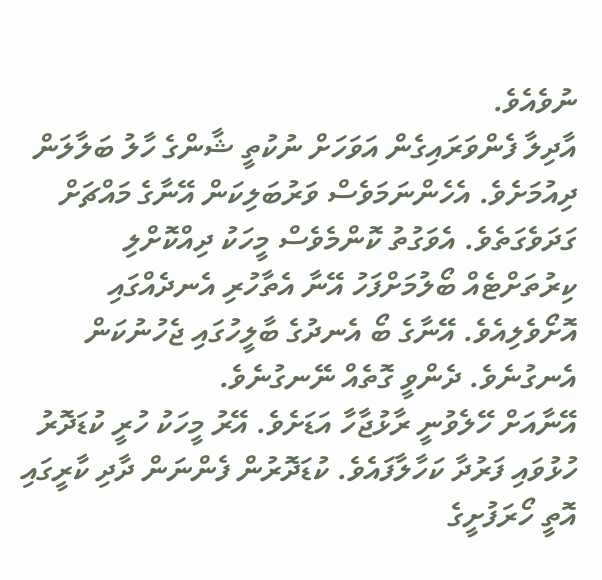ނުވެއެވެ.
އާދިލާ ފެންވަރައިގެން އަވަހަށް ނުކުތީ ޝާންގެ ހާލު ބަލާލަން ދިއުމަށެވެ. އެހެންނަމަވެސް ވަރުބަލިކަން އޭނާގެ މައްޗަށް ގަދަވެގަތެވެ. އެވަގުތު ކޮންމެވެސް މީހަކު ދިއްކޮށްލި ކިރުތަށްޓެއް ބޯލުމަށްފަހު އޭނާ އެތާހުރި އެނދެއްގައި އޮށޯވެލިއެވެ. އޭނާގެ ބޯ އެނދުގެ ބާލީހުގައި ޖެހުނުކަން އެނގުނެވެ. ދެންވީ ގޮތެއް ނޭނގުނެވެ.
އޭނާއަށް ހޭލެވުނީ ރާޅުޖާހާ އަޑަށެވެ. އޭރު މީހަކު ހުރީ ކުޑަދޮރު ހުޅުވައި ފަރުދާ ކަހާލާފައެވެ. ކުޑަދޮރުން ފެންނަން ދާދި ކާރީގައި އޮތީ ހޯރަފުށީގެ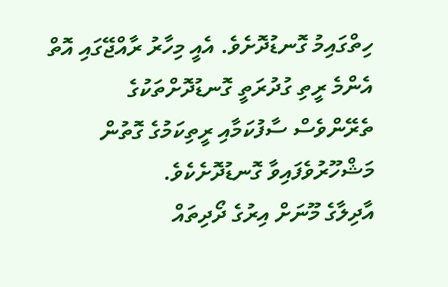ހިތްގައިމު ގޮނޑުދޮށެވެ. އެއީ މިހާރު ރާއްޖޭގައި އޮތް އެންމެ ރީތި ގުދުރަތީ ގޮނޑުދޮށްތަކުގެ ތެރޭންވެސް ސާފުކަމާއި ރީތިކަމުގެ ގޮތުން މަޝްހޫރުވެފައިވާ ގޮނޑުދޮށެކެވެ.
އާދިލާގެ މޫނަށް އިރުގެ ދޯދިތައް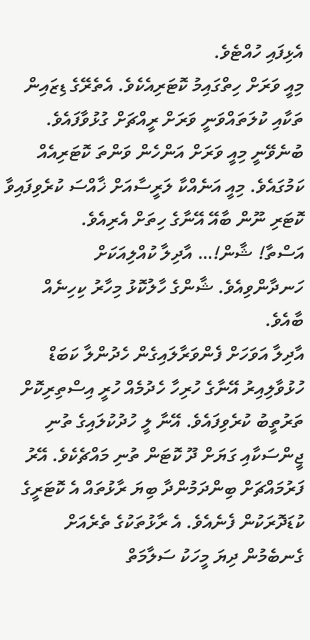އެޅިފައި ހުއްޓެވެ.
މިއީ ވަރަށް ހިތްގައިމު ކޮޓަރިއެކެވެ. އެތެރޭގެ ޑިޒައިން ތަކާއި ކުލަތައްވަނީ ވަރަށް ރީއްޗަށް ގުޅުވާފައެވެ. ބުނެވޭނީ މިއީ ވަރަށް އަންހެން ވަންތަ ކޮޓަރިއެއް ކަމުގައެވެ. މިއީ އަނެއްކާ ލަރީސާއަށް ޚާއްސަ ކުރެވިފައިވާ ކޮޓަރި ނޫން ބާއޭ އޭނާގެ ހިތަށް އެރިއެވެ.
އަސްތާ! ޝާން!… އާދިލާ ކުއްލިއަކަށް ހަނދާންވިއެވެ. ޝާންގެ ހާލުކޮޅު މިހާރު ކިހިނެއް ބާއެވެ.
އާދިލާ އަވަހަށް ފެންވަރާލައިގެން ހެދުންލާ ކަބަޑް ހުޅުވާލިއިރު އޭނާގެ ހުރިހާ ހެދުމެއް ހުރީ އިސްތިރިކޮށް ތަރުތީބު ކުރެވިފައެވެ. އޭނާ ލީ ހުދުކުލައިގެ ތުނި ޖީންސަކާއި ގަޔަށް ދޫ ކޮޓަން ތުނި މައްޗެކެވެ. އޭރު ފަރުމައްޗަށް ބިންދަމުންދާ ބިޔަ ރާޅުތައް އެ ކޮޓަރީގެ ކުޑަދޮރަކުން ފެނެއެވެ. އެ ރާޅުތަކުގެ ތެރެއަށް ގެނބެމުން ދިޔަ މީހަކު ސަލާމަތް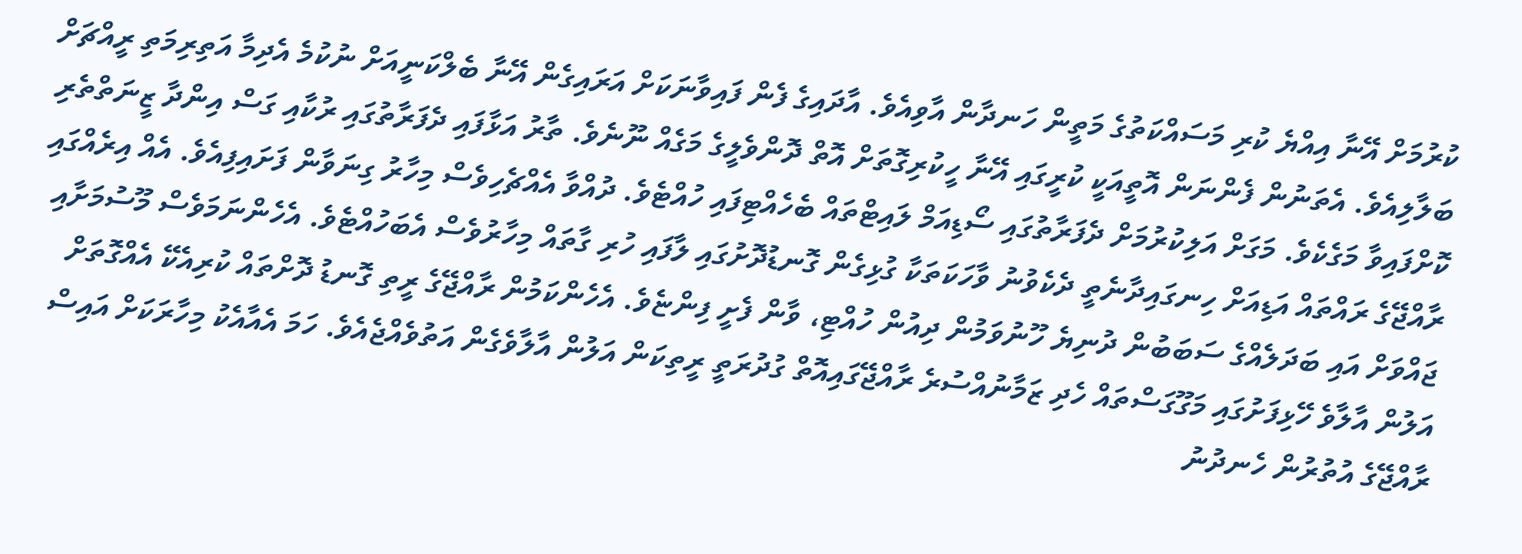ކުރުމަށް އޭނާ އިއްޔެ ކުރި މަސައްކަތުގެ މަތީން ހަނދާން އާވިއެވެ. އާދައިގެ ފެން ފައިވާނަކަށް އަރައިގެން އޭނާ ބެލްކަނީއަށް ނުކުމެ އެދިމާ އަތިރިމަތި ރީއްޗަށް ބަލާލިއެވެ. އެތަނުން ފެންނަން އޮތީއަކީ ކުރީގައި އޭނާ ހީކުރިގޮތަށް އޮތް ދޮންވެލީގެ މަގެއް ނޫނެވެ. ތާރު އަޅާފައި ދެފަރާތުގައި ރުކާއި ގަސް އިންދާ ޒީނަތްތެރި ކޮށްފައިވާ މަގެކެވެ. މަގަށް އަލިކުރުމަށް ދެފަރާތުގައި ސޯޑިއަމް ލައިޓްތައް ބެހެއްޓިފައި ހުއްޓެވެ. ދުއްވާ އެއްޗެހިވެސް މިހާރު ގިނަވާން ފަށައިފިއެވެ. އެއް އިރެއްގައި ރާއްޖޭގެ ރައްތައް އަޑިއަށް ހިނގައިދާނެތީ ދެކެވުނު ވާހަކަތަކާ ގުޅިގެން ގޮނޑުދޮށުގައި ލާފައި ހުރި ގާތައް މިހާރުވެސް އެބަހުއްޓެވެ. އެހެންނަމަވެސް މޫސުމަށާއި ޖައްވަށް އައި ބަދަލެއްގެ ސަބަބުން ދުނިޔެ ހޫނުވަމުން ދިއުން ހުއްޓި، ވާން ފެށީ ފިންޏެވެ. އެހެންކަމުން ރާއްޖޭގެ ރީތި ގޮނޑު ދޮށްތައް ކުރިއެކޭ އެއްގޮތަށް އަލުން އާލާވެ ހޭޅިފަށުގައި މަގޫގަސްތައް ހެދި ޒަމާނުއްސުރެ ރާއްޖޭގައިއޮތް ގުދުރަތީ ރީތިކަން އަލުން އާލާވެގެން އަތުވެއްޖެއެވެ. ހަމަ އެއާއެކު މިހާރަކަށް އައިސް ރާއްޖޭގެ އުތުރުން ހެނދުނު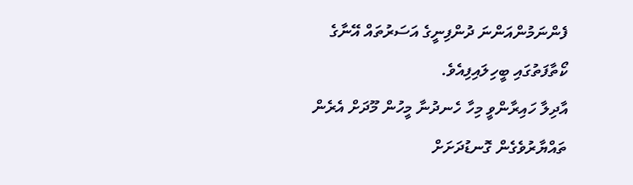ފެންނަމުންއަންނަ ދުންފިނީގެ އަސަރުތައް އޭނާގެ ކޯތާފަތުގައި ބީހިލައިފިއެވެ.
އާދިލާ ހައިރާންވީ މިހާ ހެނދުނާ މީހުން މޫދަށް އެރެން ތައްޔާރުވެގެން ގޮނޑުދަށަށް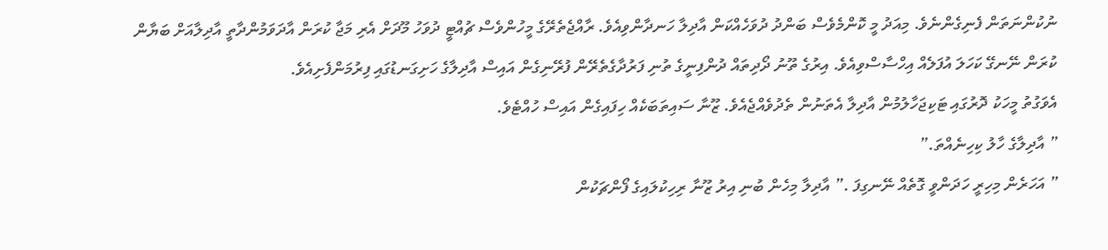ނުކުންނަތަން ފެނިގެންނެވެ. މިއަދު މީ ކޮންމެވެސް ބަންދު ދުވަހެއްކަން އާދިލާ ހަނދާންވިއެވެ. ރާއްޖެތެރޭގެ މީހުންވެސް ޗުއްޓީ ދުވަހު މޫދަށް އެރި މަޖާ ކުރަން އާދަވަމުންދާތީ އާދިލާއަށް ބަޔާން ކުރަން ނޭނގޭ ކަހަލަ އުފަލެއް އިހްސާސްވިއެވެ. އިރުގެ ތޫނު ދޯދިތައް ދުންފިނީގެ ތުނި ފަރުދާގެތެރޭން ފުރޭނިގެން އައިސް އާދިލާގެ ހަށިގަނޑުގައި ފިރުމަންފެށިއެވެ.
އެވަގުތު މީހަކު ދޮރުގައި ޓަކިޖަހާލުމުން އާދިލާ އެތަނުން ތެދުވެއްޖެއެވެ. ޒޫނާ ސައިތަބަކެއް ހިފައިގެން އައިސް ހުއްޓެވެ.
” އާދިލާގެ ހާލު ކިހިނެއްތަ.”
” އަހަރެން މިހިރީ ހަދަންވީ ގޮތެއް ނޭނގިފަ .” އާދިލާ މިހެން ބުނި އިރު ޒޫނާ ރިހިކުލައިގެ ފޯންޗަކުން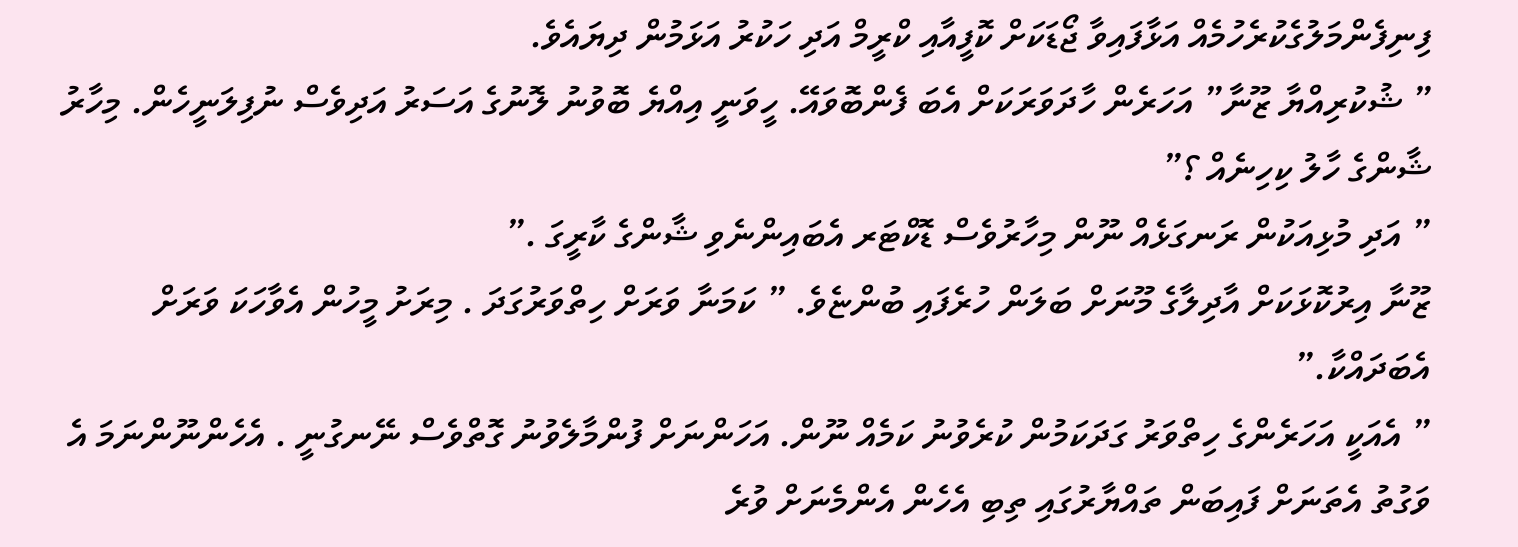ފިނިފެންމަލުގެކުރެހުމެއް އަޅާފައިވާ ޖޯޑަކަށް ކޮފީއާއި ކްރީމް އަދި ހަކުރު އަޅަމުން ދިޔައެވެ.
” ޝުކުރިއްޔާ ޒޫނާ” އަހަރެން ހާދަވަރަކަށް އެބަ ފެންބޮވައޭ. ހީވަނީ އިއްޔެ ބޮވުނު ލޮނުގެ އަސަރު އަދިވެސް ނުފިލަނީހެން. މިހާރު ޝާންގެ ހާލު ކިހިނެއް ؟”
” އަދި މުޅިއަކުން ރަނގަޅެއް ނޫން މިހާރުވެސް ޑޮކްޓަރ އެބައިންނެވި ޝާންގެ ކާރީގަ .”
ޒޫނާ އިރުކޮޅަކަށް އާދިލާގެ މޫނަށް ބަލަން ހުރެފައި ބުންޏެވެ. ” ކަމަނާ ވަރަށް ހިތްވަރުގަދަ . މިރަށު މީހުން އެވާހަކަ ވަރަށް އެބަދައްކާ.”
” އެއަކީ އަހަރެންގެ ހިތްވަރު ގަދަކަމުން ކުރެވުނު ކަމެއް ނޫން. އަހަންނަށް ފުންމާލެވުނު ގޮތްވެސް ނޭނގުނީ . އެހެންނޫންނަމަ އެ ވަގުތު އެތަނަށް ފައިބަން ތައްޔާރުގައި ތިބި އެހެން އެންމެނަށް ވުރެ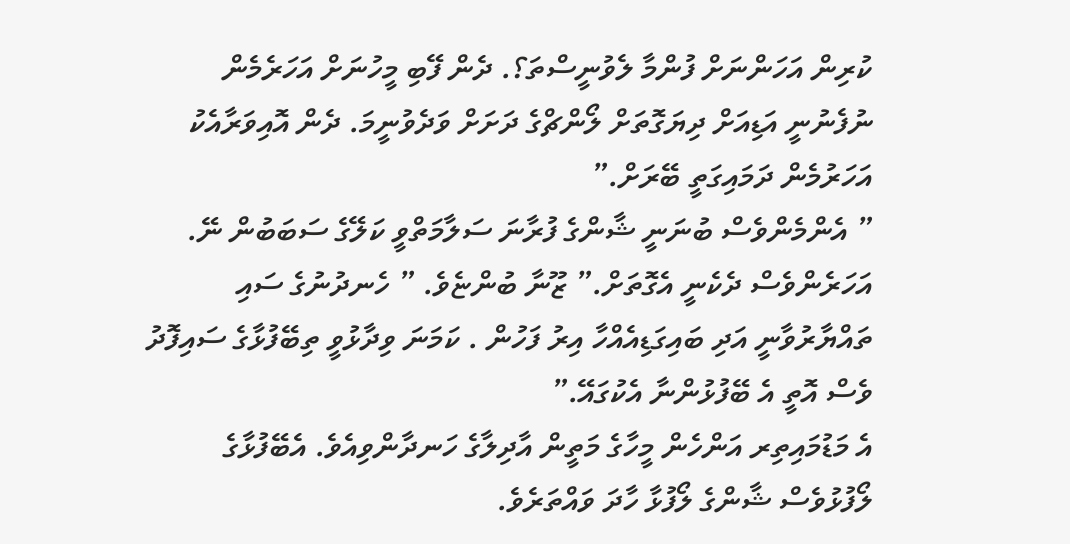ކުރިން އަހަންނަށް ފުންމާ ލެވުނީސްތަ؟. ދެން ފޭބި މީހުނަށް އަހަރެމެން ނުފެނުނީ އަޑިއަށް ދިޔަގޮތަށް ލޯންޗްގެ ދަށަށް ވަދެވުނީމަ. ދެން އޮއިވަރާއެކު އަހަރުމެން ދަމައިގަތީ ބޭރަށް.”
” އެންމެންވެސް ބުނަނީ ޝާންގެ ފުރާނަ ސަލާމަތްވީ ކަލޭގެ ސަބަބުން ނޭ. އަހަރެންވެސް ދެކެނީ އެގޮތަށް.” ޒޫނާ ބުންޏެވެ. ” ހެނދުނުގެ ސައި ތައްޔާރުވާނީ އަދި ބައިގަޑިއެއްހާ އިރު ފަހުން . ކަމަނަ ވިދާޅުވީ ތިބޭފުޅާގެ ސައިފޮދު ވެސް އޮތީ އެ ބޭފުޅުންނާ އެކުގައޭ.”
އެ މަޑުމައިތިރ އަންހެން މީހާގެ މަތީން އާދިލާގެ ހަނދާންވިއެވެ. އެބޭފުޅާގެ ލޯފުޅުވެސް ޝާންގެ ލޯފުޅާ ހާދަ ވައްތަރެވެ.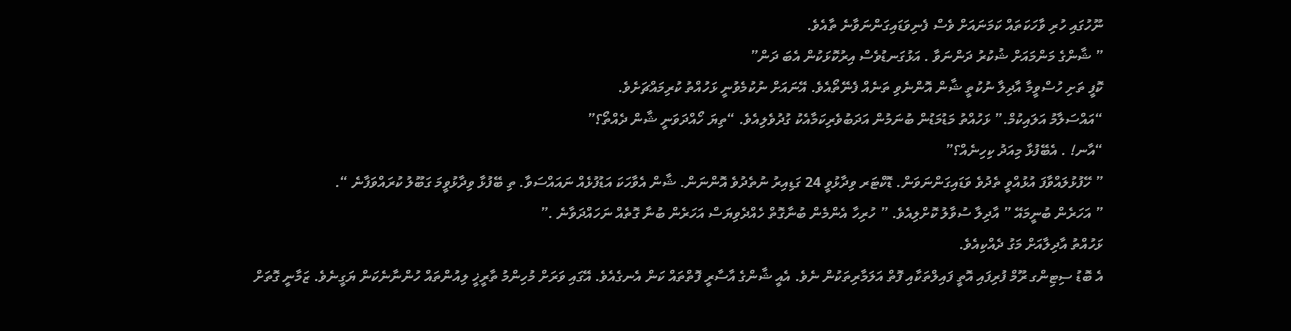ނޫހުގައި ހުރި ވާހަކަތައް ކަމަނައަށް ވެސް ފެނިވަޑައިގަންނަވާނެ ތާއެވެ.
” ޝާންގެ މަންމައަށް ޝުކުރު ދަންނަވާ . އަޅުގަނޑުވެސް އިރުކޮޅަކުން އެބަ ދަން”
ކޮފީ ތަށި ހުސްވީމާ އާދިލާ ނުކުތީ ޝާން އޮންނެވި ތަނެއް ފެނޭތޯއެވެ. އޭނައަށް ނުކުމެވުނީ ޅަހުއްތު ކުރިމައްޗަށެވެ.
“އައްސަލާމު އަލައިކުމް.” ޅަހުއްތު މަޑުމަޑުން ބުނަމުން އަދަބުވެރިކަމާއެކު ގުދުވެލިއެވެ. “ތިޔަ ހޯއްދަވަނީ ޝާން ދެއްތޯ؟”
“އާނ! . އެބޭފުޅާ މިއަދު ކިހިނެއް؟”
” ހޭފުޅުލައްވާފަ އުޅުއްވީ ތެދުވެ ވަޑައިގަންނަވަން. ޑޮކްޓަރ ވިދާޅުވީ 24 ގަޑިއިރު ނުތެދުވެ އޮންނަން. ޝާން އެވާހަކަ އަޑުފުޅެއް ނައައްސަވާ. ތި ބޭފުޅާ ވިދާޅުވީމަ ގަބޫލު ކުރައްވަފާނެ “.
” އަހަރެން ބުނީމައޭ ” އާދިލާ ސުވާލު ކޮށްލިއެވެ. ” ހުރިހާ އެންމެން ބުނާގޮތް ހެއްދެވިޔަސް އަހަރެން ބުނާ ގޮތެއް ނަހައްދަވާނެ .”
ޅަހުއްތު އާދިލާއަށް މަގު ދެއްކިއެވެ.
އެ ބޮޑު ސިޓިންގ ރޫމް ފުރިފައި އޮތީ ފައިލްތަކާއި ފޮތް އަލަމާރިތަކުން ނެވެ. އެއީ ޝާންގެ އާސާރީ ފޮތްތައް ކަން އެނގެއެވެ. އޭގައި ވަރަށް މުހިންމު ތާރީޚީ ލިއުންތައް ހުންނާނެކަން ޔަގީނެވެ. ޒަމާނީ ގޮތަށް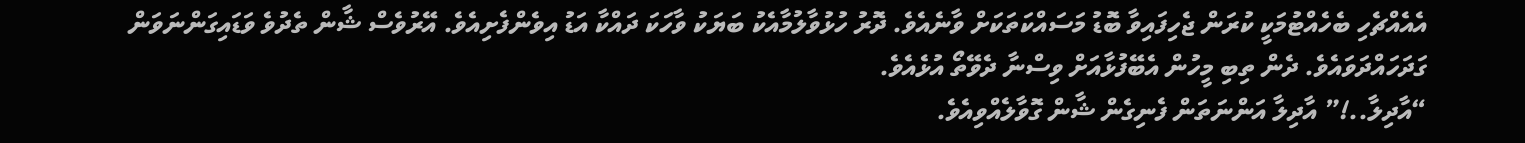އެއެއްޗެހި ބެހެއްޓުމަކީ ކުރަން ޖެހިފައިވާ ބޮޑު މަސައްކަތަކަށް ވާނެއެވެ. ދޮރު ހުޅުވާލުމާއެކު ބަޔަކު ވާހަކަ ދައްކާ އަޑު އިވެންފެށިއެވެ. އޭރުވެސް ޝާން ތެދުވެ ވަޑައިގަންނަވަން ގަދަހައްދަވައެވެ. ދެން ތިބި މީހުން އެބޭފުޅާއަށް ވިސްނާ ދެވޭތޯ އުޅެއެވެ.
“އާދިލާ..!” އާދިލާ އަންނަތަން ފެނިގެން ޝާން ގޮވާލެއްވިއެވެ.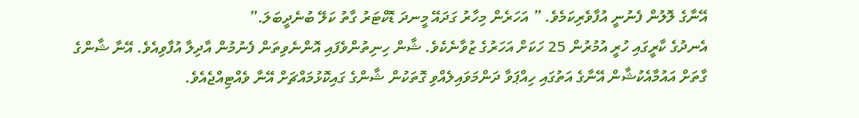އޭނާގެ ލޮލުން ފެނުނީ އުފާވެރިކަމެވެ. ” އަހަރެން މިހާރު ގަދައޭ މީނދަ ޑޮކްޓަރު ގާތު ކަލޭ ބުނެދީބަލަ.”
އެނދުގެ ކާރީގައި ހުރީ އުމުރުން 25 ހަކަށް އަހަރުގެ ޒުވާނެކެވެ. ޝާން ހިނިތުންވެފައި އޮންނެވިތަން ފެނުމުން އާދިލާ އުފާވިއެވެ. އޭނާ ޝާންގެ ގާތަށް އައުމާއެކުޝާން އޭނާގެ އަތުގައި ހިއްޕަވާ ދަންމަވައިލެއްވި ގޮތަކުން ޝާންގެ ގައިކޮޅުމައްޗަށް އޭނާ ވެއްޓިއްޖެއެވެ.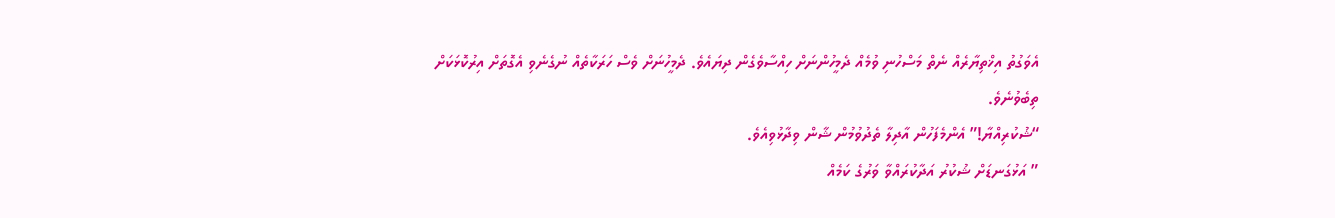އެވަގުތު އިޚްތިޔާރެއް ނެތް މަސްހުނި ވުމެއް ދެމީހުންނަށް ހިއްސާވެގެން ދިޔައެވެ. ދެމީހުނަށް ވެސް ހަރަކާތެއް ނުގެނެވި އެގޮތަށް އިރުކޮޅަކަށް ތިބެވުނެވެ.
“ޝުކުރިއްޔާ!” އެންމެފަހުން އާދިލާ ތެދުވުމުން ޝާން ވިދާޅުވިއެވެ.
” އަޅުގަނޑަށް ޝުކުރު އަދާކުރައްވާ ވަރުގެ ކަމެއް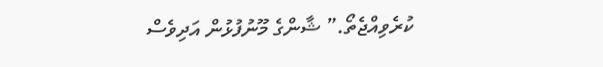ކުރެވިއްޖެތޯ.” ޝާންގެ މޫނުފުޅުން އަދިވެސް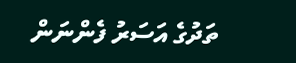ތަދުގެ އަސަރު ފެންނަން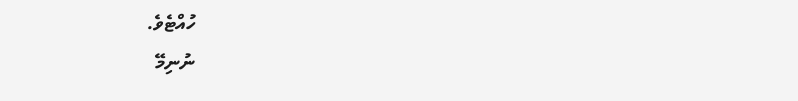ހުއްޓެވެ.
ނުނިމޭ